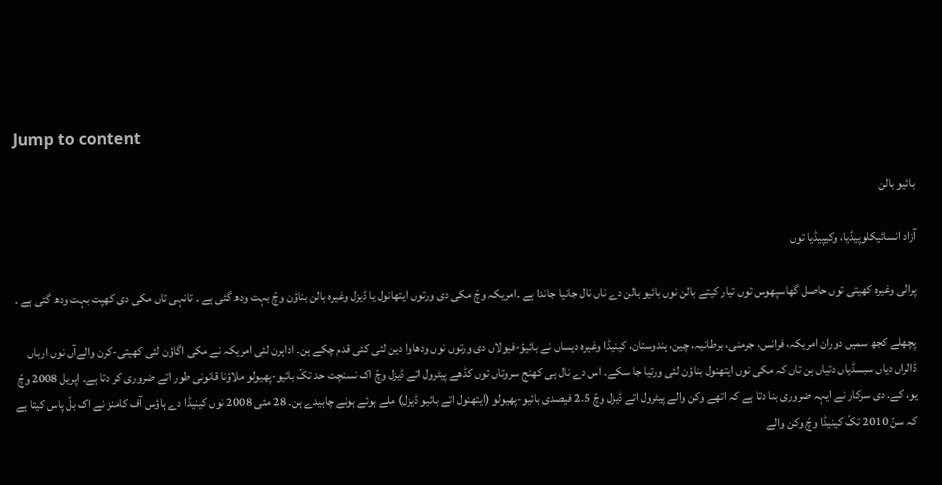Jump to content

بائیو بالن

آزاد انسائیکلوپیڈیا، وکیپیڈیا توں

پرالی وغیرہ کھیتی توں حاصل گھاسپھوس توں تیار کیتے بالن نوں بائیو بالن دے ناں نال جانیا جاندا ہے ۔امریکہ وچّ مکی دی ورتوں ایتھانول یا ڈیزل وغیرہ بالن بناؤن وچّ بہت ودھ گئی ہے ۔ تانہی تاں مکی دی کھپت بہت ودھ گئی ہے ۔

پچھلے کجھ سمیں دوران امریکہ، فرانس، جرمنی، برطانیہ، چین، ہندوستان، کینیڈا وغیرہ دیساں نے بائیؤ-فیولاں دی ورتوں نوں ودھاوا دین لئی کئی قدم چکے ہن۔ اداہرن لئی امریکہ نے مکی اگاؤن لئی کھیتی-کرن والےآں نوں ارباں ڈالراں دیاں سبسڈیاں دتیاں ہن تاں کہ مکی نوں ایتھنول بناؤن لئی ورتیا جا سکے۔ اس دے نال ہی کھنج سروتاں توں کڈھے پیٹرول اتے ڈیزل وچّ اک نسنچت حد تکّ بائیو-پھیولو ملاؤنا قانونی طور اتے ضروری کر دتا ہے۔ اپریل 2008 وچّ یو. کے. دی سرکار نے ایہہ ضروری بنا دتا ہے کہ اتھے وکن والے پیٹرول اتے ڈیزل وچّ 2.5 فیصدی بائیو-پھیولو (ایتھنول اتے بائیو ڈیزل) ملے ہوئے ہونے چاہیدے ہن۔ 28 مئی 2008 نوں کینیڈا دے ہاؤس آف کامنز نے اک بلّ پاس کیتا ہے کہ سنّ 2010 تکّ کینیڈا وچّ وکن والے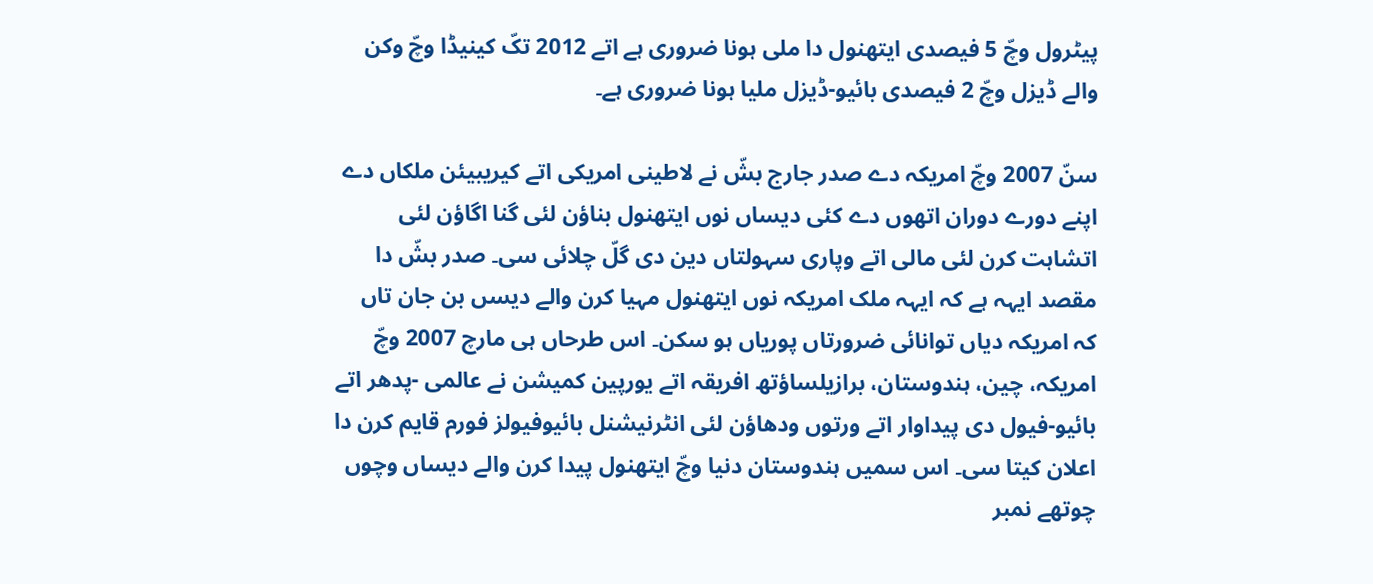پیٹرول وچّ 5 فیصدی ایتھنول دا ملی ہونا ضروری ہے اتے 2012 تکّ کینیڈا وچّ وکن والے ڈیزل وچّ 2 فیصدی بائیو-ڈیزل ملیا ہونا ضروری ہے۔

سنّ 2007 وچّ امریکہ دے صدر جارج بشّ نے لاطینی امریکی اتے کیریبیئن ملکاں دے اپنے دورے دوران اتھوں دے کئی دیساں نوں ایتھنول بناؤن لئی گنا اگاؤن لئی اتشاہت کرن لئی مالی اتے وپاری سہولتاں دین دی گلّ چلائی سی۔ صدر بشّ دا مقصد ایہہ ہے کہ ایہہ ملک امریکہ نوں ایتھنول مہیا کرن والے دیسں بن جان تاں کہ امریکہ دیاں توانائی ضرورتاں پوریاں ہو سکن۔ اس طرحاں ہی مارچ 2007 وچّ امریکہ، چین، ہندوستان، برازیلساؤتھ افریقہ اتے یورپین کمیشن نے عالمی -پدھر اتے بائیو-فیول دی پیداوار اتے ورتوں ودھاؤن لئی انٹرنیشنل بائیوفیولز فورم قایم کرن دا اعلان کیتا سی۔ اس سمیں ہندوستان دنیا وچّ ایتھنول پیدا کرن والے دیساں وچوں چوتھے نمبر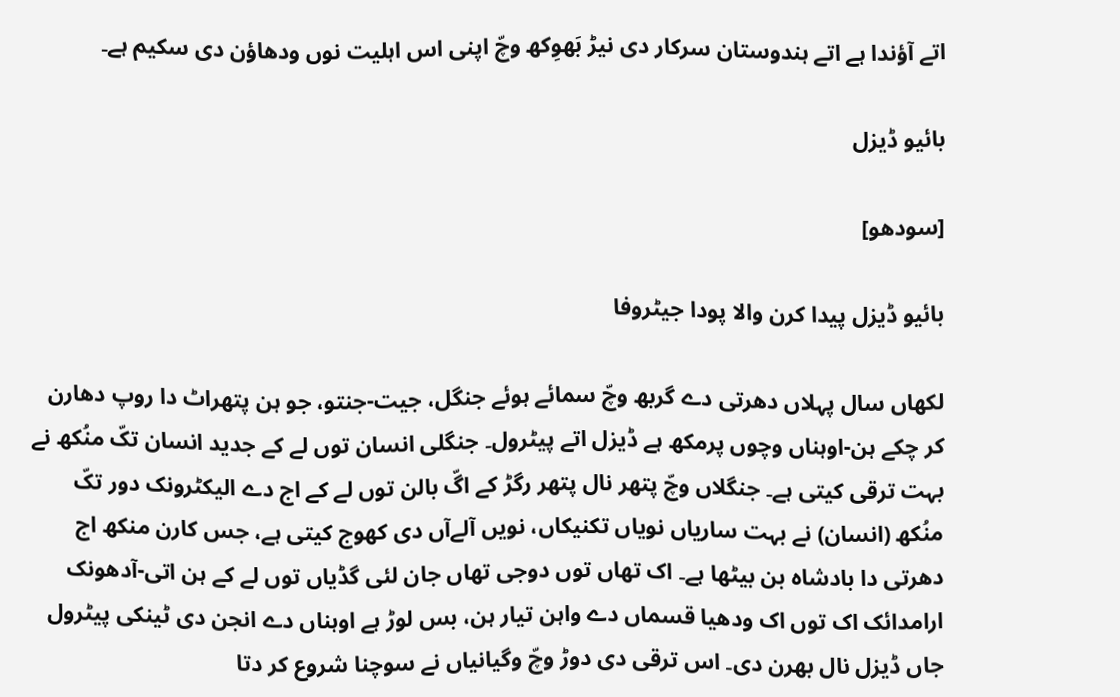اتے آؤندا ہے اتے ہندوستان سرکار دی نیڑ بَھوِکھ وچّ اپنی اس اہلیت نوں ودھاؤن دی سکیم ہے۔

بائیو ڈیزل

[سودھو]

بائیو ڈیزل پیدا کرن والا پودا جیٹروفا

لکھاں سال پہلاں دھرتی دے گربھ وچّ سمائے ہوئے جنگل، جیت-جنتو، جو ہن پتھراٹ دا روپ دھارن کر چکے ہن-اوہناں وچوں پرمکھ ہے ڈیزل اتے پیٹرول۔ جنگلی انسان توں لے کے جدید انسان تکّ منُکھ نے بہت ترقی کیتی ہے۔ جنگلاں وچّ پتھر نال پتھر رگڑ کے اگّ بالن توں لے کے اج دے الیکٹرونک دور تکّ منُکھ (انسان) نے بہت ساریاں نویاں تکنیکاں، نویں آلےآں دی کھوج کیتی ہے، جس کارن منکھ اج دھرتی دا بادشاہ بن بیٹھا ہے۔ اک تھاں توں دوجی تھاں جان لئی گڈیاں توں لے کے ہن اتی-آدھونک ارامدائک اک توں اک ودھیا قسماں دے واہن تیار ہن، بس لوڑ ہے اوہناں دے انجن دی ٹینکی پیٹرول جاں ڈیزل نال بھرن دی۔ اس ترقی دی دوڑ وچّ وگیانیاں نے سوچنا شروع کر دتا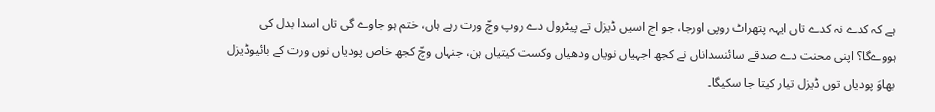ہے کہ کدے نہ کدے تاں ایہہ پتھراٹ روپی اورجا، جو اج اسیں ڈیزل تے پیٹرول دے روپ وچّ ورت رہے ہاں، ختم ہو جاوے گی تاں اسدا بدل کی ہووےگا؟ اپنی محنت دے صدقے سائنسداناں نے کجھ اجہیاں نویاں ودھیاں وکست کیتیاں ہن، جنہاں وچّ کجھ خاص پودیاں نوں ورت کے بائیوڈیزل بھاوَ پودیاں توں ڈیزل تیار کیتا جا سکیگا۔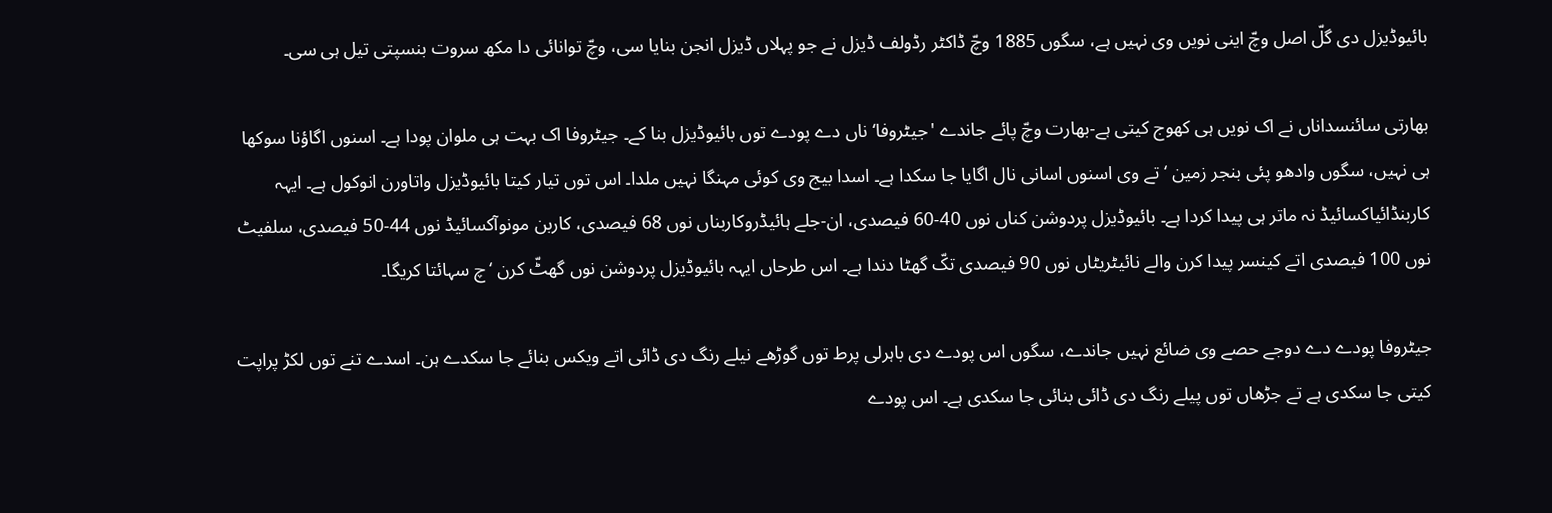بائیوڈیزل دی گلّ اصل وچّ اینی نویں وی نہیں ہے، سگوں 1885 وچّ ڈاکٹر رڈولف ڈیزل نے جو پہلاں ڈیزل انجن بنایا سی، وچّ توانائی دا مکھ سروت بنسپتی تیل ہی سی۔

بھارتی سائنسداناں نے اک نویں ہی کھوج کیتی ہے-بھارت وچّ پائے جاندے 'جیٹروفا‘ ناں دے پودے توں بائیوڈیزل بنا کے۔ جیٹروفا اک بہت ہی ملوان پودا ہے۔ اسنوں اگاؤنا سوکھا ہی نہیں، سگوں وادھو پئی بنجر زمین ‘تے وی اسنوں اسانی نال اگایا جا سکدا ہے۔ اسدا بیج وی کوئی مہنگا نہیں ملدا۔ اس توں تیار کیتا بائیوڈیزل واتاورن انوکول ہے۔ ایہہ کاربنڈائیاکسائیڈ نہ ماتر ہی پیدا کردا ہے۔ بائیوڈیزل پردوشن کناں نوں 40-60 فیصدی، ان-جلے ہائیڈروکاربناں نوں 68 فیصدی، کاربن مونوآکسائیڈ نوں 44-50 فیصدی، سلفیٹ نوں 100 فیصدی اتے کینسر پیدا کرن والے نائیٹریٹاں نوں 90 فیصدی تکّ گھٹا دندا ہے۔ اس طرحاں ایہہ بائیوڈیزل پردوشن نوں گھٹّ کرن ‘چ سہائتا کریگا۔

جیٹروفا پودے دے دوجے حصے وی ضائع نہیں جاندے، سگوں اس پودے دی باہرلی پرط توں گوڑھے نیلے رنگ دی ڈائی اتے ویکس بنائے جا سکدے ہن۔ اسدے تنے توں لکڑ پراپت کیتی جا سکدی ہے تے جڑھاں توں پیلے رنگ دی ڈائی بنائی جا سکدی ہے۔ اس پودے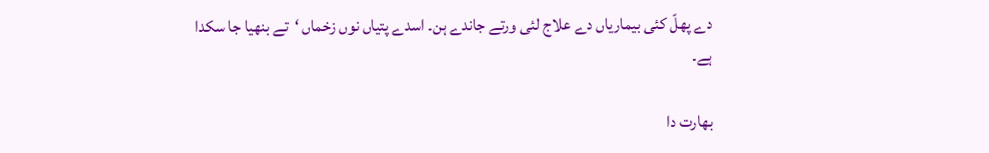دے پھلّ کئی بیماریاں دے علاج لئی ورتے جاندے ہن۔ اسدے پتیاں نوں زخماں ‘تے بنھیا جا سکدا ہے۔

بھارت دا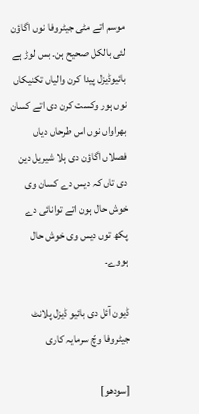موسم اتے مٹی جیٹروفا نوں اگاؤن لئی بالکل صحیح ہن۔ بس لوڑ ہے بائیوڈیزل پیدا کرن والیاں تکنیکاں نوں ہور وکست کرن دی اتے کسان بھراواں نوں اس طرحاں دیاں فصلاں اگاؤن دی ہلا شیریل دین دی تاں کہ دیس دے کسان وی خوش حال ہون اتے توانائی دے پکھ توں دیس وی خوش حال ہووے۔

ڈیون آئل دی بائیو ڈیزل پلانٹ جیٹروفا وچّ سرمایہ کاری

[سودھو]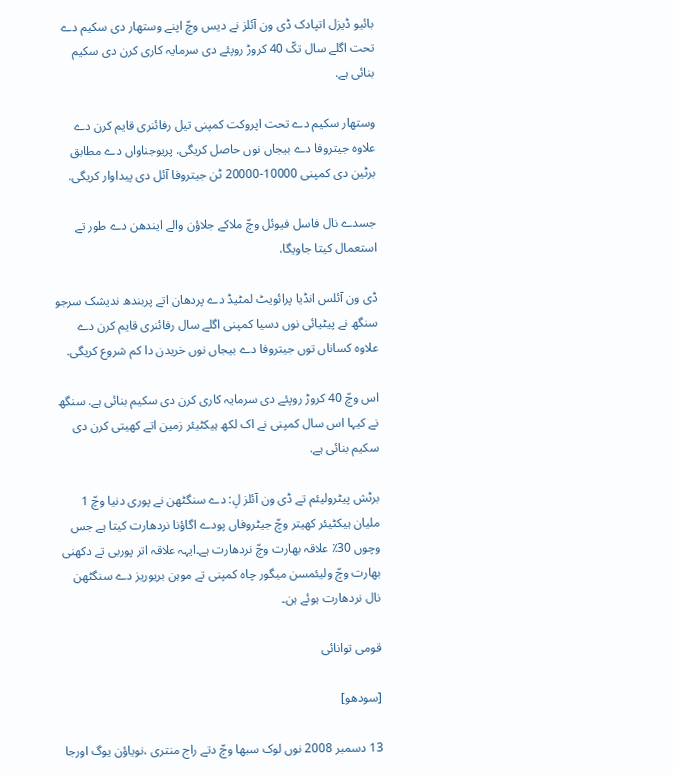بائیو ڈیزل اتپادک ڈی ون آئلز نے دیس وچّ اپنے وستھار دی سکیم دے تحت اگلے سال تکّ 40 کروڑ روپئے دی سرمایہ کاری کرن دی سکیم بنائی ہے.

وستھار سکیم دے تحت اپروکت کمپنی تیل رفائنری قایم کرن دے علاوہ جیتروفا دے بیجاں نوں حاصل کریگی. پریوجناواں دے مطابق برٹین دی کمپنی 10000-20000 ٹن جیتروفا آئل دی پیداوار کریگی.

جسدے نال فاسل فیوئل وچّ ملاکے جلاؤن والے ایندھن دے طور تے استعمال کیتا جاویگا.

ڈی ون آئلس انڈیا پرائویٹ لمٹیڈ دے پردھان اتے پربندھ ندیشک سرجو سنگھ نے پیٹیائی نوں دسیا کمپنی اگلے سال رفائنری قایم کرن دے علاوہ کساناں توں جیتروفا دے بیجاں نوں خریدن دا کم شروع کریگی.

اس وچّ 40 کروڑ روپئے دی سرمایہ کاری کرن دی سکیم بنائی ہے. سنگھ نے کیہا اس سال کمپنی نے اک لکھ ہیکٹیئر زمین اتے کھیتی کرن دی سکیم بنائی ہے.

برٹش پیٹرولیئم تے ڈی ون آئلز لِ: دے سنگٹھن نے پوری دنیا وچّ 1 ملیان ہیکٹیئر کھیتر وچّ جیٹروفاں پودے اگاؤنا نردھارت کیتا ہے جس وچوں 30٪ علاقہ بھارت وچّ نردھارت ہے۔ایہہ علاقہ اتر پوربی تے دکھنی بھارت وچّ ولیئمسن میگور چاہ کمپنی تے موہن بریوریز دے سنگٹھن نال نردھارت ہوئے ہن۔

قومی توانائی

[سودھو]

13 دسمبر 2008 نوں لوک سبھا وچّ دتے راج منتری ،نویاؤن یوگ اورجا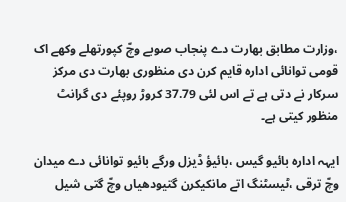،وزارت مطابق بھارت دے پنجاب صوبے وچّ کپورتھلے وکھے اک قومی توانائی ادارہ قایم کرن دی منظوری بھارت دی مرکز سرکار نے دتی ہے تے اس لئی 37.79 کروڑ روپئے دی گرانٹ منظور کیتی ہے۔

ایہہ ادارہ بائیو گیس ،بائیؤ ڈیزل ورگے بائیو توانائی دے میدان وچّ ترقی ،ٹیسٹنگ اتے مانکیکرن گتیودھیاں وچّ گتی شیل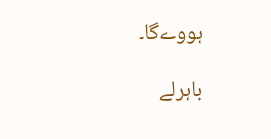ہووےگا۔

باہرلے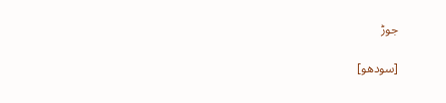جوڑ

[سودھو]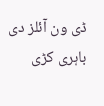ڈی ون آئلز دی باہری کڑی